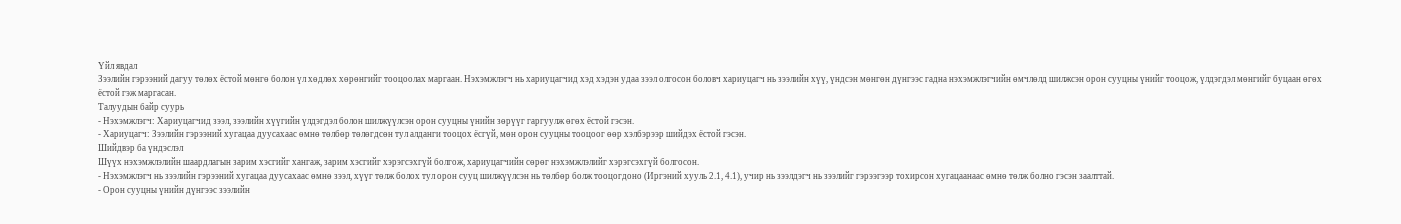Үйл явдал
Зээлийн гэрээний дагуу төлөх ёстой мөнгө болон үл хөдлөх хөрөнгийг тооцоолах маргаан. Нэхэмжлэгч нь хариуцагчид хэд хэдэн удаа зээл олгосон боловч хариуцагч нь зээлийн хүү, үндсэн мөнгөн дүнгээс гадна нэхэмжлэгчийн өмчлөлд шилжсэн орон сууцны үнийг тооцож, үлдэгдэл мөнгийг буцаан өгөх ёстой гэж маргасан.
Талуудын байр суурь
- Нэхэмжлэгч: Хариуцагчид зээл, зээлийн хүүгийн үлдэгдэл болон шилжүүлсэн орон сууцны үнийн зөрүүг гаргуулж өгөх ёстой гэсэн.
- Хариуцагч: Зээлийн гэрээний хугацаа дуусахаас өмнө төлбөр төлөгдсөн тул алданги тооцох ёсгүй, мөн орон сууцны тооцоог өөр хэлбэрээр шийдэх ёстой гэсэн.
Шийдвэр ба үндэслэл
Шүүх нэхэмжлэлийн шаардлагын зарим хэсгийг хангаж, зарим хэсгийг хэрэгсэхгүй болгож, хариуцагчийн сөрөг нэхэмжлэлийг хэрэгсэхгүй болгосон.
- Нэхэмжлэгч нь зээлийн гэрээний хугацаа дуусахаас өмнө зээл, хүүг төлж болох тул орон сууц шилжүүлсэн нь төлбөр болж тооцогдоно (Иргэний хууль 2.1, 4.1), учир нь зээлдэгч нь зээлийг гэрээгээр тохирсон хугацаанаас өмнө төлж болно гэсэн заалттай.
- Орон сууцны үнийн дүнгээс зээлийн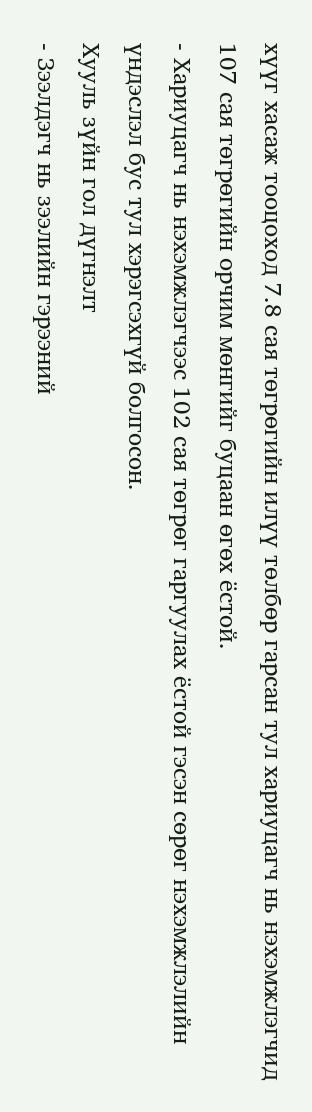хүүг хасаж тооцоход 7.8 сая төгрөгийн илүү төлбөр гарсан тул хариуцагч нь нэхэмжлэгчид 107 сая төгрөгийн орчим мөнгийг буцаан өгөх ёстой.
- Хариуцагч нь нэхэмжлэгчээс 102 сая төгрөг гаргуулах ёстой гэсэн сөрөг нэхэмжлэлийн үндэслэл бус тул хэрэгсэхгүй болгосон.
Хууль зүйн гол дүгнэлт
- Зээлдэгч нь зээлийн гэрээний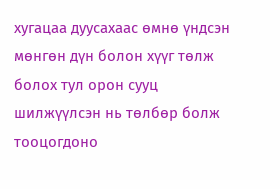хугацаа дуусахаас өмнө үндсэн мөнгөн дүн болон хүүг төлж болох тул орон сууц шилжүүлсэн нь төлбөр болж тооцогдоно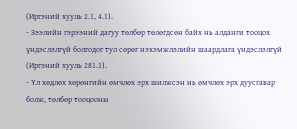(Иргэний хууль 2.1, 4.1).
- Зээлийн гэрээний дагуу төлбөр төлөгдсөн байх нь алданги тооцох үндэслэлгүй болгодог тул сөрөг нэхэмжлэлийн шаардлага үндэслэлгүй (Иргэний хууль 281.1).
- Үл хөдлөх хөрөнгийн өмчлөх эрх шилжсэн нь өмчлөх эрх дуусгавар болж, төлбөр тооцооны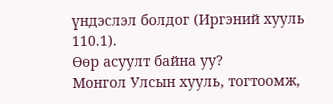үндэслэл болдог (Иргэний хууль 110.1).
Өөр асуулт байна уу?
Монгол Улсын хууль, тогтоомж,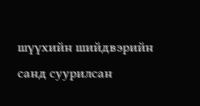шүүхийн шийдвэрийн санд суурилсан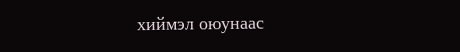хиймэл оюунаас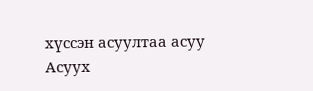хүссэн асуултаа асуу
Асуух